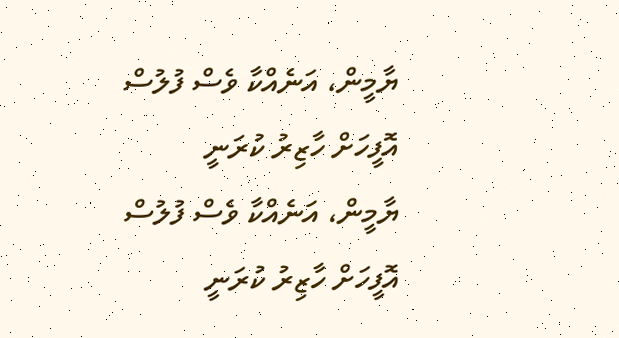ޔާމީން، އަނެއްކާ ވެސް ފުލުސް އޮފީހަށް ހާޒިރު ކުރަނީ
ޔާމީން، އަނެއްކާ ވެސް ފުލުސް އޮފީހަށް ހާޒިރު ކުރަނީ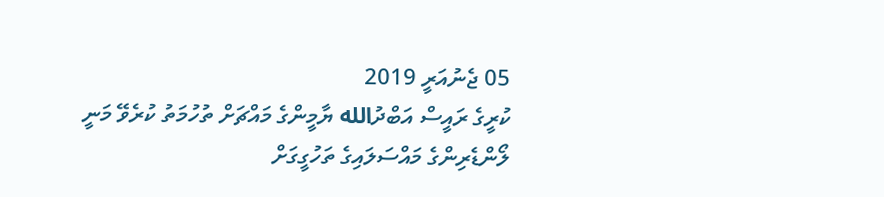05 ޖެނުއަރީ 2019
ކުރީގެ ރައީސް އަބްދުالله ޔާމީންގެ މައްޗަށް ތުހުމަތު ކުރެވޭ މަނީ ލޯންޑެރިންގެ މައްސަލައިގެ ތަހުގީގަށް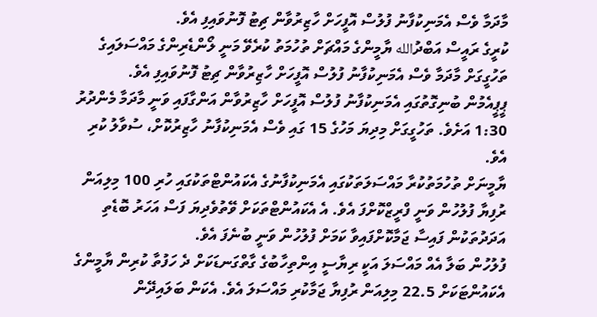މާދަމާ ވެސް އެމަނިކުފާނު ފުލުސް އޮފީހަށް ހާޒިރުވާން ޗިޓު ފޮނުވައިފި އެވެ.
ކުރީގެ ރައީސް އަބްދުالله ޔާމީންގެ މައްޗަށް ތުހުމަތު ކުރެވޭ މަނީ ލޯންޑެރިންގެ މައްސަލައިގެ ތަހުގީގަށް މާދަމާ ވެސް އެމަނިކުފާނު ފުލުސް އޮފީހަށް ހާޒިރުވާން ޗިޓު ފޮނުވައިފި އެވެ.
ޕީޕީއެމުން ބުނިގޮތުގައި އެމަނިކުފާނު ފުލުސް އޮފީހަށް ހާޒިރުވާން އަންގާފައި ވަނީ މާދަމާ މެންދުރު 1:30 އަށެވެ. ތަހުގީގަށް މިދިޔަ މަހުގެ 15 ގައި ވެސް އެމަނިކުފާނު ހާޒިރުކޮށް، ސުވާލު ކުރި އެވެ.
ޔާމީނަށް ތުހުމަތުކުރާ މައްސަލަތަކުގައި އެމަނިކުފާނުގެ އެކައުންޓްތަކުގައި ހުރި 100 މިލިއަން ރުފިޔާ ފުލުހުން ވަނީ ފްރީޒްކޮށްފަ އެވެ. އެ އެކައުންޓްތަކަށް ވޭތުވެދިޔަ ފަސް އަހަރު ބޮޑެތި އަދަދުތަކުން ފައިސާ ޖަމާކޮށްފައިވާ ކަމަށް ފުލުހުން ވަނީ ބުނެފަ އެވެ.
ފުލުހުން ބަލާ އެއް މައްސަލަ އަކީ ރިޔާސީ އިންތިހާބުގެ ގާތްގަނޑަކަށް ދެ ހަފުތާ ކުރިން ޔާމީންގެ އެކައުންޓަކަށް 22.5 މިލިއަން ރުފިޔާ ޖަމާކުރި މައްސަލަ އެވެ. އެކަން ބަލައިދޭން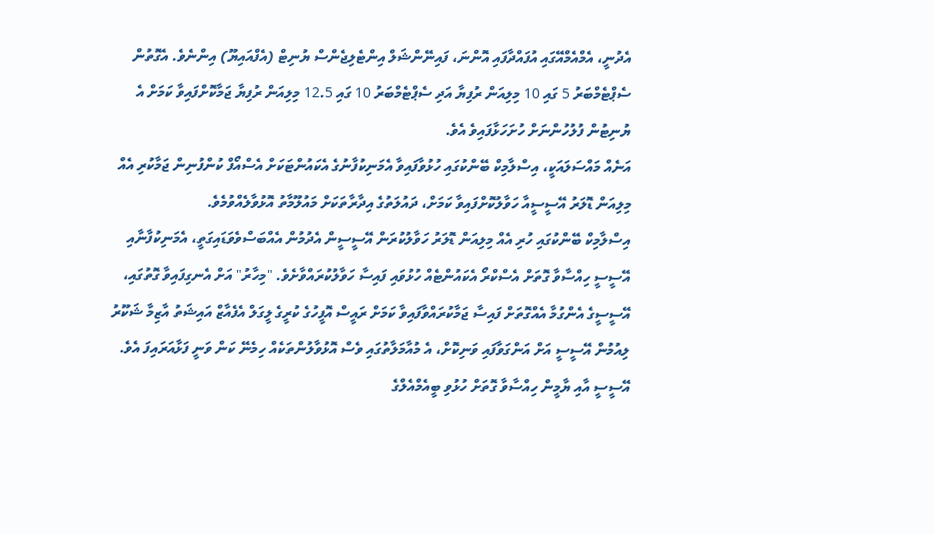އެދުނީ، އެމްއެމްއޭގައި އުފައްދާފައި އޮންނަ، ފައިނޭންޝަލް އިންޓެލިޖެންސް ޔުނިޓް (އެފްއައިޔޫ) އިންނެވެ. އެގޮތުން ސެޕްޓެމްބަރު 5 ގައި 10 މިލިއަން ރުފިޔާ އަދި ސެޕްޓެމްބަރު 10 ގައި 12.5 މިލިއަން ރުފިޔާ ޖަމާކޮށްފައިވާ ކަމަށް އެ ޔުނިޓުން ފުލުހުންނަށް ހުށަހަޅާފައިވެ އެވެ.
އަނެއް މައްސަލައަކީ، އިސްލާމިކް ބޭންކުގައި ހުޅުވާފައިވާ އެމަނިކުފާނުގެ އެކައުންޓަކަށް އެސްއޯފް ކުންފުނިން ޖަމާކުރި އެއް މިލިއަން ޑޮލަރު އޭސީސީއާ ހަވާލުކޮށްފައިވާ ކަމަށް، ދައުލަތުގެ އިދާރާތަކަށް މައުލޫމާތު އޮޅުވާލެއްވުމެވެ.
އިސްލާމިކް ބޭންކުގައި ހުރި އެއް މިލިއަން ޑޮލަރު ހަވާލުކުރަން އޭސީސީން އެދުމުން އެއްބަސްވެވަޑައިގަތީ، އެމަނިކުފާނާއި އޭސީސީ ހިއްސާވާ ގޮތަށް އެސްކްރޯ އެކައުންޓެއް ހުޅުވައި ފައިސާ ހަވާލުކުރައްވާށެވެ. "މިހާރު" އަށް އެނގިފައިވާ ގޮތުގައި، އޭސީސީގެ އެންގުމާ އެއްގޮތަށް ފައިސާ ޖަމާކުރައްވާފައިވާ ކަމަށް ރައީސް އޮފީހުގެ ކުރީގެ ލީގަލް އެފެއާޒް އައިޝަތު އާޒިމާ ޝަކޫރު ލިއުމުން އޭސީސީ އަށް އަންގަވާފައި ވަނިކޮށް، އެ މުއާމަލާތުގައި ވެސް އޮޅުވާލުންތަކެއް ހިމެނޭ ކަން ވަނީ ފަޅާއަރައިފަ އެވެ.
އޭސީސީ އާއި ޔާމީން ހިއްސާވާ ގޮތަށް ހުޅުވި ބީއެމްއެލްގެ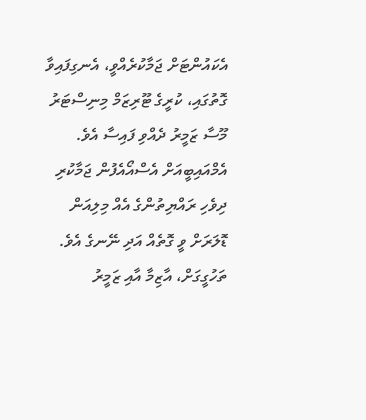އެކައުންޓަށް ޖަމާކުރެއްވީ، އެނގިފައިވާ ގޮތުގައި، ކުރީގެ ޓޫރިޒަމް މިނިސްޓަރު މޫސާ ޒަމީރު ދެއްވި ފައިސާ އެވެ. އެމްއައިބީއަށް އެސްއޯއެފުން ޖަމާކުރި ދިވެހި ރައްޔިތުންގެ އެއް މިލިއަން ޑޮލަރަށް ވީ ގޮތެއް އަދި ނޭނގެ އެވެ. ތަހުގީގަށް، އާޒިމާ އާއި ޒަމީރު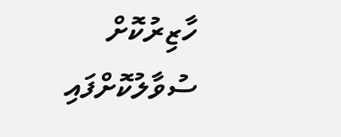ހާޒިރުކޮށް ސުވާލުކޮށްފައި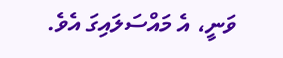ވަނީ، އެ މައްސަލައިގަ އެވެ.